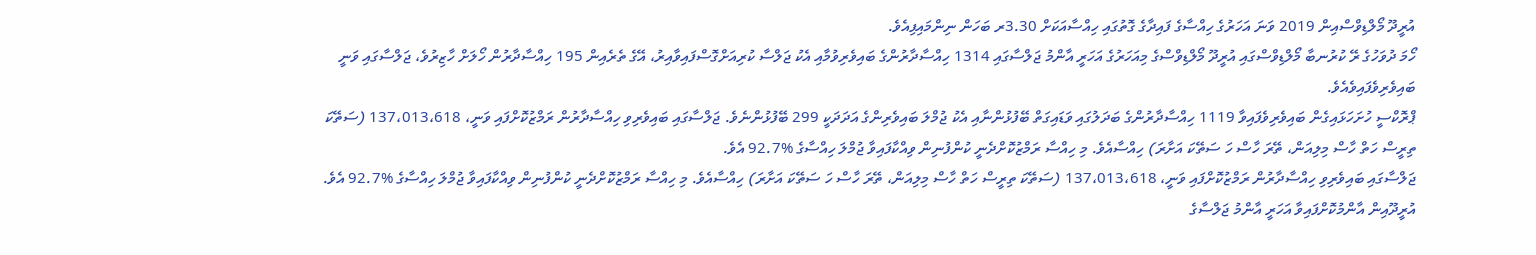އުރީދޫ މޯލްޑިވްސްއިން 2019 ވަނަ އަހަރުގެ ހިއްސާގެ ފައިދާގެ ގޮތުގައި ހިއްސާއަކަށް 3.30ރ ބަހަން ނިންމައިފިއެވެ.
ހޯމަ ދުވަހުގެ ރޭ ކުރުނބާ މޯލްޑިވްސްގައި އުރީދޫ މޯލްޑިވްސްގެ މިއަހަރުގެ އަހަރީ އާންމު ޖަލްސާގައި 1314 ހިއްސާދާރުންގެ ބައިވެރިވުމާއި އެކު ޖަލްސާ ކުރިއަށްގޮސްފައިވާއިރު، އޭގެ ތެރެއިން 195 ހިއްސާދާރުން ހޯލަށް ހާޒިރުވެ، ޖަލްސާގައި ވަނީ ބައިވެރިވެފައިވެއެވެ.
ޕްރޮކްސީ ހުށަހަޅައިގެން ބައިވެރިވެފައިވާ 1119 ހިއްސާދާރުންގެ ބަދަލުގައި ވަޑައިގަތް ބޭފުޅުންނާއި އެކު ޖުމްލަ ބައިވެރިންގެ އަދަދަކީ 299 ބޭފުޅުންނެވެ. ޖަލްސާގައި ބައިވެރިވި ހިއްސާދާރުން ރަމްޒުކޮށްފައި ވަނީ، 137،013،618 (ސަތޭކަ ތިރީސް ހަތް ހާސް މިލިއަން، ތޭރަ ހާސް ހަ ސަތޭކަ އަށާރަ) ހިއްސާއެވެ. މި ހިއްސާ ރަމްޒުކޮށްދެނީ ކުންފުނިން ވިއްކާފައިވާ ޖުމްލަ ހިއްސާގެ %92.7 އެވެ.
ޖަލްސާގައި ބައިވެރިވި ހިއްސާދާރުން ރަމްޒުކޮށްފައި ވަނީ، 137،013،618 (ސަތޭކަ ތިރީސް ހަތް ހާސް މިލިއަން، ތޭރަ ހާސް ހަ ސަތޭކަ އަށާރަ) ހިއްސާއެވެ. މި ހިއްސާ ރަމްޒުކޮށްދެނީ ކުންފުނިން ވިއްކާފައިވާ ޖުމްލަ ހިއްސާގެ %92.7 އެވެ.
އުރީދޫއިން އާންމުކޮށްފައިވާ އަހަރީ އާންމު ޖަލްސާގެ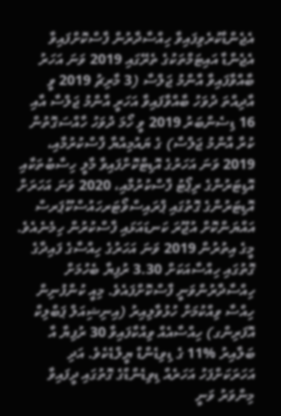އެޖެންޑާކުރެވިފައިވާ ހިއްސާދާރުން ފާސްކޮށްފައިވާ އެޖެންޑާ އައިޓަމްތަކުގެ ތެރޭގައި 2019 ވަނަ އަހަރު ބާއްވާފައިވާ އާންމު ޖަލްސާ (3 މާރިޗު 2019 ވީ އާދިއްތަ ދުވަހު ބާއްވާފައިވާ އަހަރީ އާންމު ޖަލްސާ އާއި 16 ޑިސެންބަރު 2019 ވީ ހޯމަ ދުވަހު ހާއްސަގޮތުން ކުރާ އާންމު ޖަލްސާ) ގެ ޔައުމިއްޔާ ފާސްކުރުމާއި، 2019 ވަނަ އަހަރުގެ އޮޑިޓްކޮށްފައިވާ މާލީ ހިސާބުތަކާއި އޮޑިޓަރުންގެ ރިޕޯޓު ފާސްކުރުމާއި، 2020 ވަނަ އަހަރަށް އޮޑިޓަރުންގެ ގޮތުގައި ޕްރައިސްވޯޓަރހައުސްކޫޕަރސް އައްޔަންކޮށް އުޖޫރަ ކަނޑައަޅައި ފާސްކުރުން ހިމެނެއެވެ.
މީގެ އިތުރުން 2019 ވަނަ އަހަރުގެ ހިއްސާގެ ފައިދާގެ ގޮތުގައި ހިއްސާއަކަށް 3.30 ރުފިޔާ ބެހުމަށް ހިއްސާދާރުންވަނީ ފާސްކޮށްފައެވެ. މިއީ ކުންފުނިން ހިއްސާ ވިއްކުމަށް ހުޅުވާލިއިރު (އިނިޝިއަލް ޕަބްލިކް އޮފަރިންގ) ހިއްސާއެއް ވިއްކާފައިވާ 30 ރުފިޔާ އާ ބަލާއިރު %11 ގެ ޑިވިޑެންޑް ޔީލްޑެކެވެ. އަދި އަހަރަކަށްފަހު އަހަރެއް ޑިވިޑެންޑްގެ ގޮތުގައި ދީފައިވާ މިންވަރު ވަނީ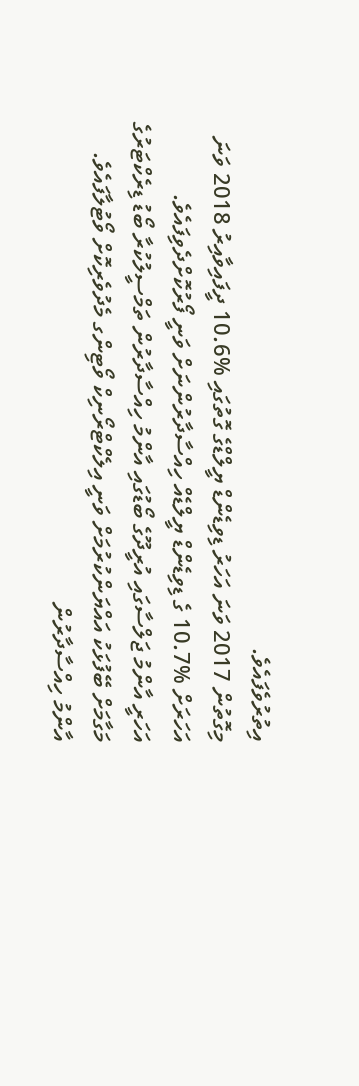އިތުރުވެފައެވެ.
މިގޮތުން 2017 ވަނަ އަހަރު ޑިވިޑެންޑް ޔީލްޑްގެ ގޮތުގައި %10.6 ދީފައިވާއިރު 2018 ވަނަ އަހަރަށް %10.7 ގެ ޑިވިޑެންޑް ޔީލްޑެއް ހިއްސާދާރުންނަށް ވަނީ ފޯރުކޮށްދެވިފައެވެ.
އަހަރީ އާންމު ޖަލްސާގައި އުރީދޫގެ ބޯޑުގައި އާންމު ހިއްސާދާރުން ތަމްސީލުކުރާ ބޯޑު ޑިރެކްޓަރުގެ މަގާމަށް ބޭފުޅަކު އައްޔަންކުރުމަށް ވަނީ އިލެކްޓްރޯނިކް ވޯޓިންގ މެދުވެރިކޮށް ވޯޓުލާފައެވެ. އާންމު ހިއްސާދާރުން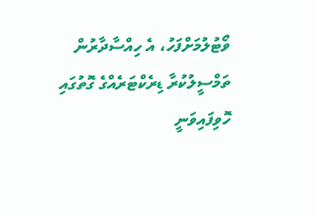ވޯޓުލުމަށްފަހު، އެ ހިއްސާދާރުން ތަމްސީލުކުރާ ޑިރެކްޓަރެއްގެ ގޮތުގައި ހޮވިފައިވަނީ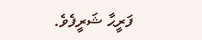ފަރީޙާ ޝަރީފެވެ.